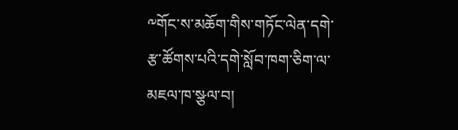༸གོང་ས་མཆོག་གིས་གཏོང་ལེན་དགེ་རྩ་ཚོགས་པའི་དགེ་སློབ་ཁག་ཅིག་ལ་མཇལ་ཁ་སྩལ་བ།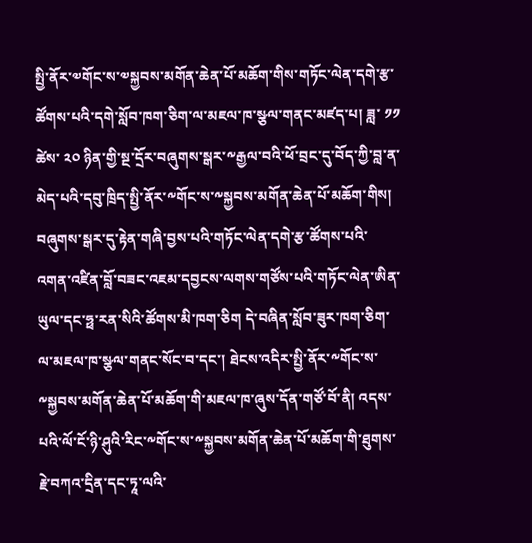སྤྱི་ནོར་༧གོང་ས་༧སྐྱབས་མགོན་ཆེན་པོ་མཆོག་གིས་གཏོང་ལེན་དགེ་རྩ་ཚོགས་པའི་དགེ་སློབ་ཁག་ཅིག་ལ་མཇལ་ཁ་སྩལ་གནང་མཛད་པ། ཟླ་ ༡༡ ཚེས་ ༢༠ ཉིན་གྱི་སྔ་དྲོར་བཞུགས་སྒར་༸རྒྱལ་བའི་ཕོ་བྲང་དུ་བོད་ཀྱི་བླ་ན་མེད་པའི་དབུ་ཁྲིད་སྤྱི་ནོར་༸གོང་ས་༸སྐྱབས་མགོན་ཆེན་པོ་མཆོག་གིས། བཞུགས་སྒར་དུ་རྟེན་གཞི་བྱས་པའི་གཏོང་ལེན་དགེ་རྩ་ཚོགས་པའི་འགན་འཛིན་བློ་བཟང་འཇམ་དབྱངས་ལགས་གཙོས་པའི་གཏོང་ལེན་ཨིན་ཡུལ་དང་ཧྥ་རན་སིའི་ཚོགས་མི་ཁག་ཅིག དེ་བཞིན་སློབ་ཟུར་ཁག་ཅིག་ལ་མཇལ་ཁ་སྩལ་གནང་སོང་བ་དང་། ཐེངས་འདིར་སྤྱི་ནོར་༸གོང་ས་༸སྐྱབས་མགོན་ཆེན་པོ་མཆོག་གི་མཇལ་ཁ་ཞུས་དོན་གཙོ་བོ་ནི། འདས་པའི་ལོ་ངོ་ཉི་ཤུའི་རིང་༸གོང་ས་༸སྐྱབས་མགོན་ཆེན་པོ་མཆོག་གི་ཐུགས་རྗེ་བཀའ་དྲིན་དང་ཏཱ་ལའི་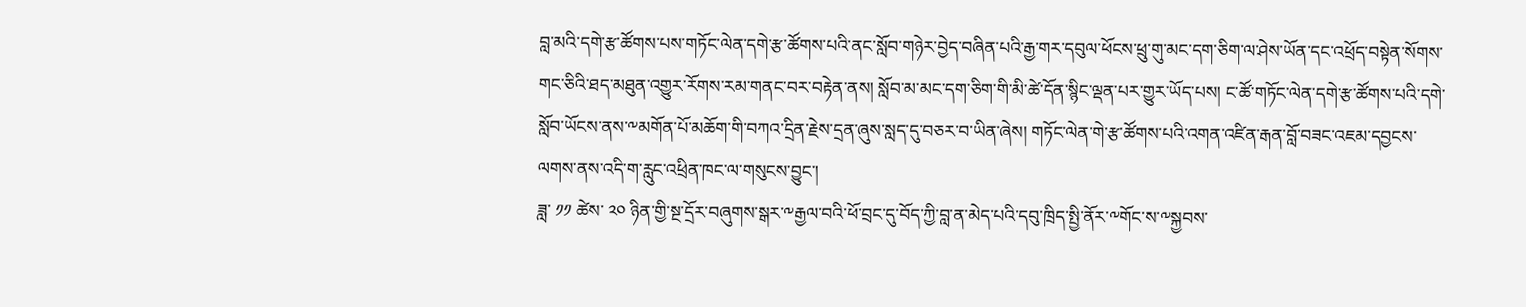བླ་མའི་དགེ་རྩ་ཚོགས་པས་གཏོང་ལེན་དགེ་རྩ་ཚོགས་པའི་ནང་སློབ་གཉེར་བྱེད་བཞིན་པའི་རྒྱ་གར་དབུལ་ཕོངས་ཕྲུ་གུ་མང་དག་ཅིག་ལ་ཤེས་ཡོན་དང་འཕྲོད་བསྟེན་སོགས་གང་ཅིའི་ཐད་མཐུན་འགྱུར་རོགས་རམ་གནང་བར་བརྟེན་ནས། སློབ་མ་མང་དག་ཅིག་གི་མི་ཚེ་དོན་སྙིང་ལྡན་པར་གྱུར་ཡོད་པས། ང་ཚོ་གཏོང་ལེན་དགེ་རྩ་ཚོགས་པའི་དགེ་སློབ་ཡོངས་ནས་༸མགོན་པོ་མཆོག་གི་བཀའ་དྲིན་རྗེས་དྲན་ཞུས་སླད་དུ་བཅར་བ་ཡིན་ཞེས། གཏོང་ལེན་གེ་རྩ་ཚོགས་པའི་འགན་འཛིན་རྒན་བློ་བཟང་འཇམ་དབྱངས་ལགས་ནས་འདི་ག་རླུང་འཕྲིན་ཁང་ལ་གསུངས་བྱུང་།
ཟླ་ ༡༡ ཚེས་ ༢༠ ཉིན་གྱི་སྔ་དྲོར་བཞུགས་སྒར་༸རྒྱལ་བའི་ཕོ་བྲང་དུ་བོད་ཀྱི་བླ་ན་མེད་པའི་དབུ་ཁྲིད་སྤྱི་ནོར་༸གོང་ས་༸སྐྱབས་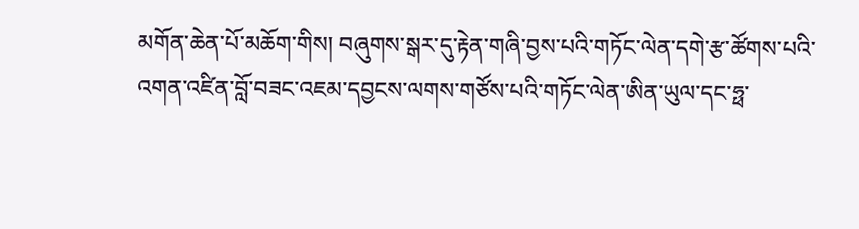མགོན་ཆེན་པོ་མཆོག་གིས། བཞུགས་སྒར་དུ་རྟེན་གཞི་བྱས་པའི་གཏོང་ལེན་དགེ་རྩ་ཚོགས་པའི་འགན་འཛིན་བློ་བཟང་འཇམ་དབྱངས་ལགས་གཙོས་པའི་གཏོང་ལེན་ཨིན་ཡུལ་དང་ཧྥ་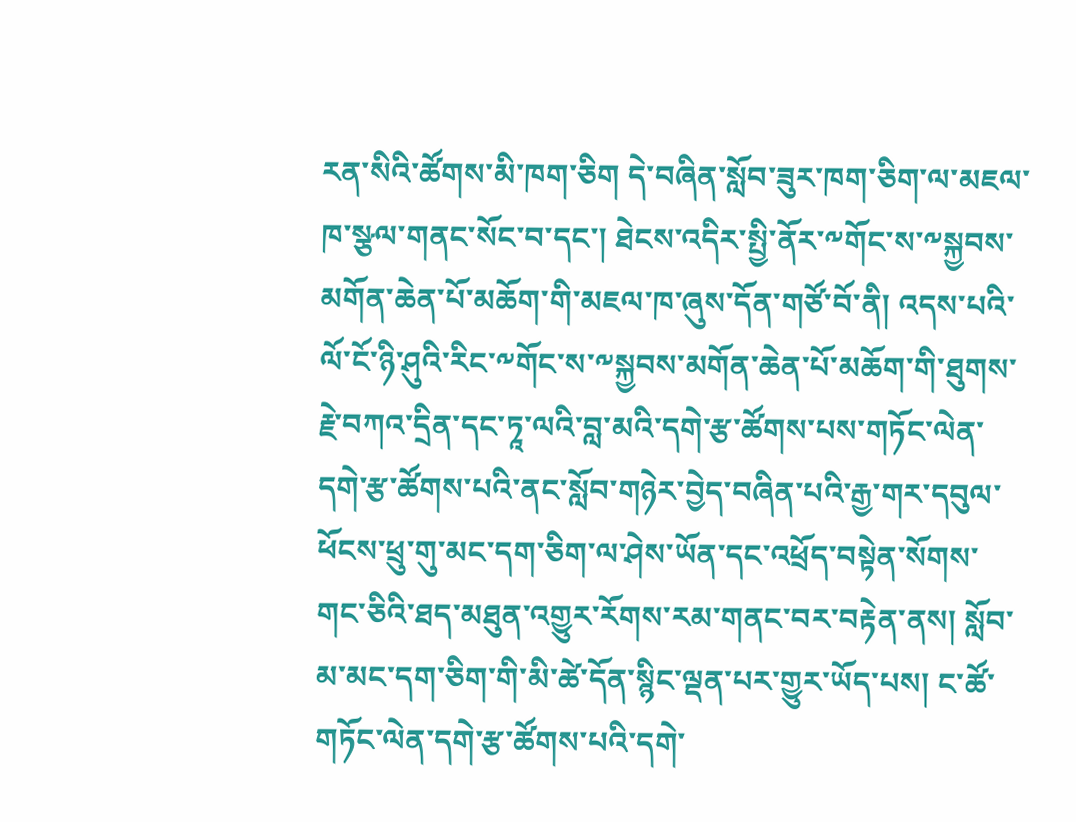རན་སིའི་ཚོགས་མི་ཁག་ཅིག དེ་བཞིན་སློབ་ཟུར་ཁག་ཅིག་ལ་མཇལ་ཁ་སྩལ་གནང་སོང་བ་དང་། ཐེངས་འདིར་སྤྱི་ནོར་༸གོང་ས་༸སྐྱབས་མགོན་ཆེན་པོ་མཆོག་གི་མཇལ་ཁ་ཞུས་དོན་གཙོ་བོ་ནི། འདས་པའི་ལོ་ངོ་ཉི་ཤུའི་རིང་༸གོང་ས་༸སྐྱབས་མགོན་ཆེན་པོ་མཆོག་གི་ཐུགས་རྗེ་བཀའ་དྲིན་དང་ཏཱ་ལའི་བླ་མའི་དགེ་རྩ་ཚོགས་པས་གཏོང་ལེན་དགེ་རྩ་ཚོགས་པའི་ནང་སློབ་གཉེར་བྱེད་བཞིན་པའི་རྒྱ་གར་དབུལ་ཕོངས་ཕྲུ་གུ་མང་དག་ཅིག་ལ་ཤེས་ཡོན་དང་འཕྲོད་བསྟེན་སོགས་གང་ཅིའི་ཐད་མཐུན་འགྱུར་རོགས་རམ་གནང་བར་བརྟེན་ནས། སློབ་མ་མང་དག་ཅིག་གི་མི་ཚེ་དོན་སྙིང་ལྡན་པར་གྱུར་ཡོད་པས། ང་ཚོ་གཏོང་ལེན་དགེ་རྩ་ཚོགས་པའི་དགེ་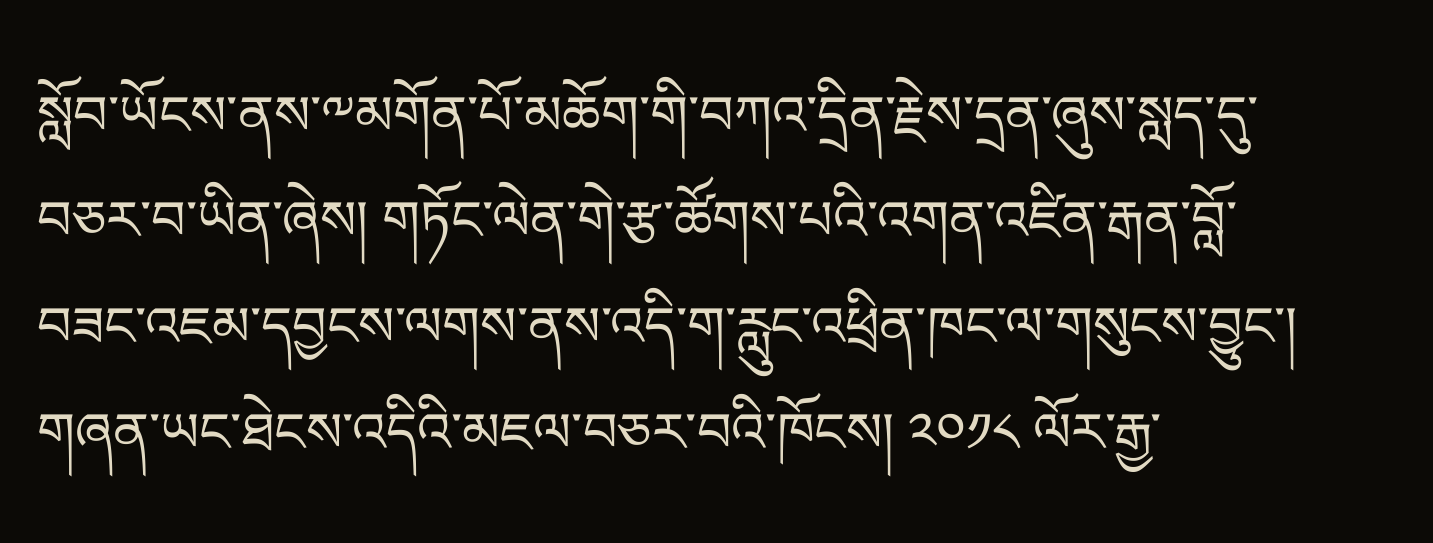སློབ་ཡོངས་ནས་༸མགོན་པོ་མཆོག་གི་བཀའ་དྲིན་རྗེས་དྲན་ཞུས་སླད་དུ་བཅར་བ་ཡིན་ཞེས། གཏོང་ལེན་གེ་རྩ་ཚོགས་པའི་འགན་འཛིན་རྒན་བློ་བཟང་འཇམ་དབྱངས་ལགས་ནས་འདི་ག་རླུང་འཕྲིན་ཁང་ལ་གསུངས་བྱུང་།
གཞན་ཡང་ཐེངས་འདིའི་མཇལ་བཅར་བའི་ཁོངས། ༢༠༡༨ ལོར་རྒྱ་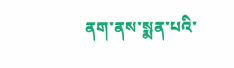ནག་ནས་སྨན་པའི་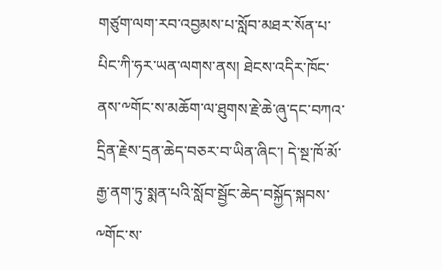གཙུག་ལག་རབ་འབྱམས་པ་སློབ་མཐར་སོན་པ་པིང་ཀི་ཧར་ཡན་ལགས་ནས། ཐེངས་འདིར་ཁོང་ནས་༸གོང་ས་མཆོག་ལ་ཐུགས་རྗེ་ཆེ་ཞུ་དང་བཀའ་དྲིན་རྗེས་དྲན་ཆེད་བཅར་བ་ཡིན་ཞིང་། དེ་སྔ་ཁོ་མོ་རྒྱ་ནག་ཏུ་སྨན་པའི་སློབ་སྦྱོང་ཆེད་བསྐྱོད་སྐབས་༸གོང་ས་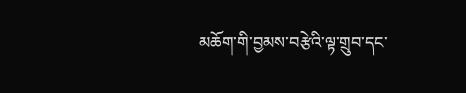མཆོག་གི་བྱམས་བརྩེའི་ལྟ་གྲུབ་དང་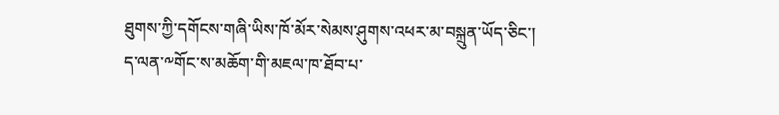ཐུགས་ཀྱི་དགོངས་གཞི་ཡིས་ཁོ་མོར་སེམས་ཤུགས་འཕར་མ་བསྐྲུན་ཡོད་ཅིང་། ད་ལན་༸གོང་ས་མཆོག་གི་མཇལ་ཁ་ཐོབ་པ་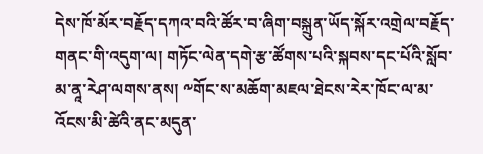དེས་ཁོ་མོར་བརྗོད་དཀའ་བའི་ཚོར་བ་ཞིག་བསྐྲུན་ཡོད་སྐོར་འགྲེལ་བརྗོད་གནང་གི་འདུག་ལ། གཏོང་ལེན་དགེ་རྩ་ཚོགས་པའི་སྐབས་དང་པོའི་སློབ་མ་ནཱ་རེཤ་ལགས་ནས། ༸གོང་ས་མཆོག་མཇལ་ཐེངས་རེར་ཁོང་ལ་མ་འོངས་མི་ཚེའི་ནང་མདུན་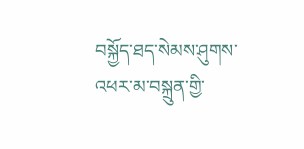བསྐྱོད་ཐད་སེམས་ཤུགས་འཕར་མ་བསྐྲུན་གྱི་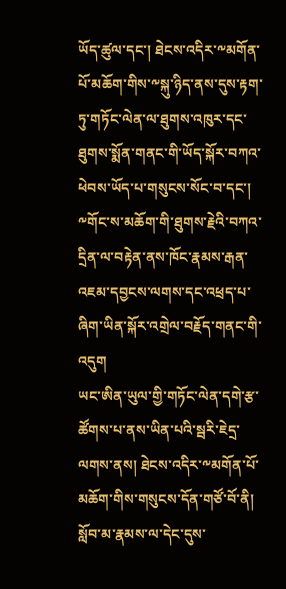ཡོད་ཚུལ་དང་། ཐེངས་འདིར་༸མགོན་པོ་མཆོག་གིས་༸སྐུ་ཉིད་ནས་དུས་རྟག་ཏུ་གཏོང་ལེན་ལ་ཐུགས་འཁུར་དང་ཐུགས་སྨོན་གནང་གི་ཡོད་སྐོར་བཀའ་ཕེབས་ཡོད་པ་གསུངས་སོང་བ་དང་། ༸གོང་ས་མཆོག་གི་ཐུགས་རྗེའི་བཀའ་དྲིན་ལ་བརྟེན་ནས་ཁོང་རྣམས་རྒན་འཇམ་དབྱངས་ལགས་དང་འཕྲད་པ་ཞིག་ཡིན་སྐོར་འགྲེལ་བརྗོད་གནང་གི་འདུག
ཡང་ཨིན་ཡུལ་གྱི་གཏོང་ལེན་དགེ་རྩ་ཚོགས་པ་ནས་ཡིན་པའི་སྦརི་ཇེདྲ་ལགས་ནས། ཐེངས་འདིར་༸མགོན་པོ་མཆོག་གིས་གསུངས་དོན་གཙོ་བོ་ནི། སློབ་མ་རྣམས་ལ་དེང་དུས་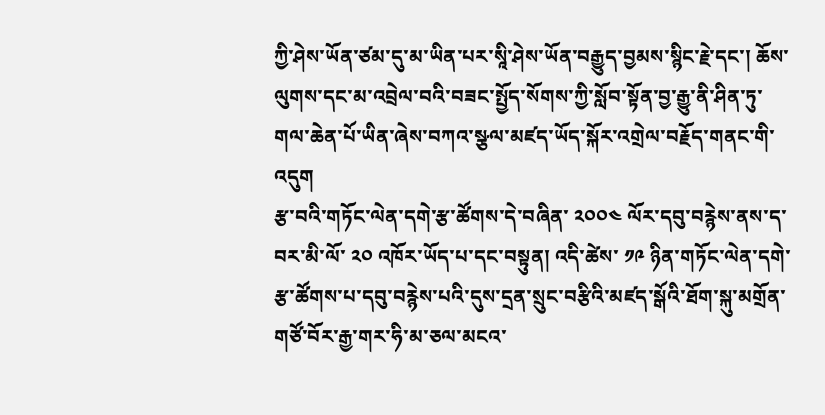ཀྱི་ཤེས་ཡོན་ཙམ་དུ་མ་ཡིན་པར་སཱི་ཤེས་ཡོན་བརྒྱུད་བྱམས་སྙིང་རྗེ་དང་། ཆོས་ལུགས་དང་མ་འབྲེལ་བའི་བཟང་སྤྱོད་སོགས་ཀྱི་སློབ་སྟོན་བྱ་རྒྱུ་ནི་ཤིན་ཏུ་གལ་ཆེན་པོ་ཡིན་ཞེས་བཀའ་སྩལ་མཛད་ཡོད་སྐོར་འགྲེལ་བརྗོད་གནང་གི་འདུག
རྩ་བའི་གཏོང་ལེན་དགེ་རྩ་ཚོགས་དེ་བཞིན་ ༢༠༠༤ ལོར་དབུ་བརྙེས་ནས་ད་བར་མི་ལོ་ ༢༠ འཁོར་ཡོད་པ་དང་བསྟུན། འདི་ཚེས་ ༡༩ ཉིན་གཏོང་ལེན་དགེ་རྩ་ཚོགས་པ་དབུ་བརྙེས་པའི་དུས་དྲན་སྲུང་བརྩིའི་མཛད་སྒོའི་ཐོག་སྐུ་མགྲོན་གཙོ་བོར་རྒྱ་གར་ཧི་མ་ཅལ་མངའ་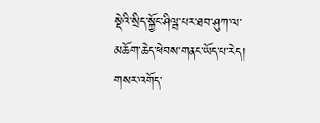སྡེའི་སྲིད་སྐྱོང་ཤིལྦ་པར་ཐབ་ཤུཀ་ལ་མཆོག་ཆེད་ཕེབས་གནང་ཡོད་པ་རེད།
གསར་འགོད་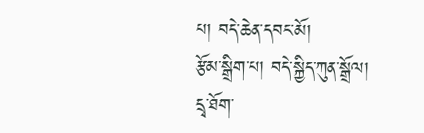པ། བདེ་ཆེན་དབང་མོ།
རྩོམ་སྒྲིག་པ། བདེ་སྐྱིད་ཀུན་སྒྲོལ།
དྲྭ་ཐོག་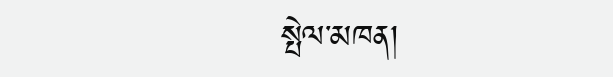སྤེལ་མཁན།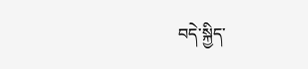བདེ་སྐྱིད་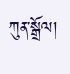ཀུན་སྒྲོལ།